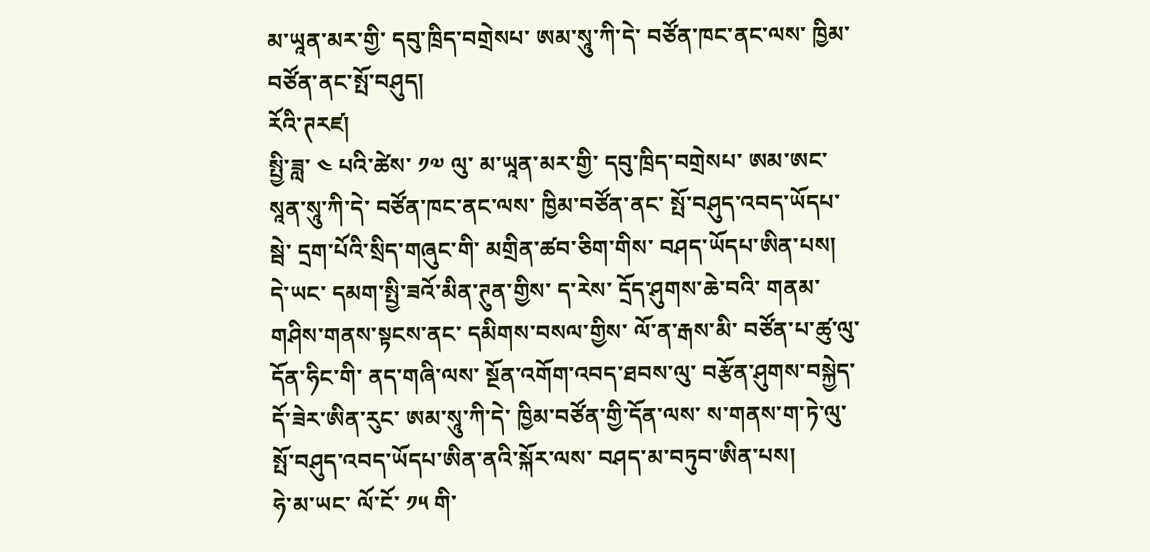མ་ཡཱན་མར་གྱི་ དབུ་ཁྲིད་བགྲེསཔ་ ཨམ་སཱུ་ཀི་དེ་ བཙོན་ཁང་ནང་ལས་ ཁྱིམ་བཙོན་ནང་སྤོ་བཤུད།
རོའི་ཊརཛ།
སྤྱི་ཟླ་ ༤ པའི་ཚེས་ ༡༧ ལུ་ མ་ཡཱན་མར་གྱི་ དབུ་ཁྲིད་བགྲེསཔ་ ཨམ་ཨང་སཱན་སཱུ་ཀི་དེ་ བཙོན་ཁང་ནང་ལས་ ཁྱིམ་བཙོན་ནང་ སྤོ་བཤུད་འབད་ཡོདཔ་སྦེ་ དྲག་པོའི་སྲིད་གཞུང་གི་ མགྲིན་ཚབ་ཅིག་གིས་ བཤད་ཡོདཔ་ཨིན་པས།
དེ་ཡང་ དམག་སྤྱི་ཟའོ་མིན་ཊུན་གྱིས་ ད་རེས་ དྲོད་ཤུགས་ཆེ་བའི་ གནམ་གཤིས་གནས་སྟངས་ནང་ དམིགས་བསལ་གྱིས་ ལོ་ན་རྒས་མི་ བཙོན་པ་ཚུ་ལུ་ དོན་ཧིང་གི་ ནད་གཞི་ལས་ སྔོན་འགོག་འབད་ཐབས་ལུ་ བརྩོན་ཤུགས་བསྐྱེད་དོ་ཟེར་ཨིན་རུང་ ཨམ་སཱུ་ཀི་དེ་ ཁྱིམ་བཙོན་གྱི་དོན་ལས་ ས་གནས་ག་ཏེ་ལུ་ སྤོ་བཤུད་འབད་ཡོདཔ་ཨིན་ནའི་སྐོར་ལས་ བཤད་མ་བཏུབ་ཨིན་པས།
ཧེ་མ་ཡང་ ལོ་ངོ་ ༡༥ གི་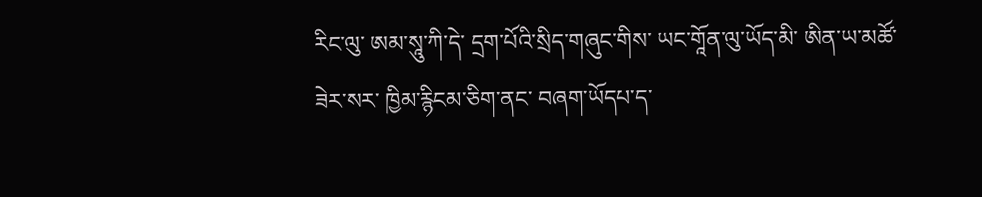རིང་ལུ་ ཨམ་སཱུ་ཀི་དེ་ དྲག་པོའི་སྲིད་གཞུང་གིས་ ཡང་གཱོན་ལུ་ཡོད་མི་ ཨིན་ཡ་མཚོ་ཟེར་སར་ ཁྱིམ་རྙིངམ་ཅིག་ནང་ བཞག་ཡོདཔ་ད་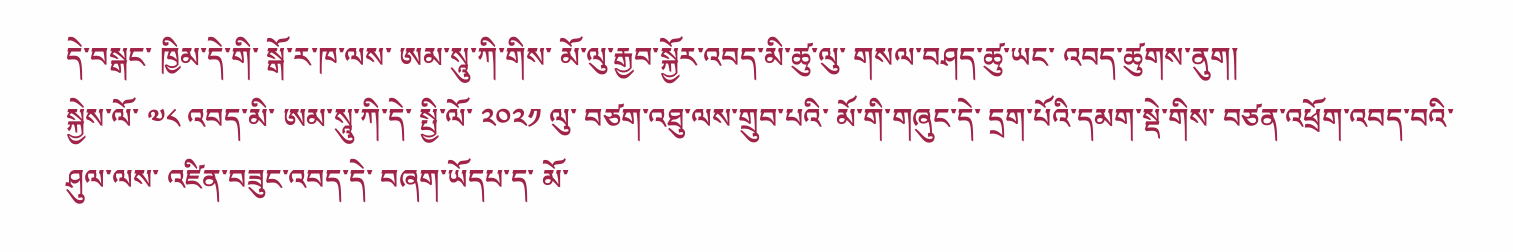དེ་བསྒང་ ཁྱིམ་དེ་གི་ སྒོ་ར་ཁ་ལས་ ཨམ་སཱུ་ཀི་གིས་ མོ་ལུ་རྒྱབ་སྐྱོར་འབད་མི་ཚུ་ལུ་ གསལ་བཤད་ཚུ་ཡང་ འབད་ཚུགས་ནུག།
སྐྱེས་ལོ་ ༧༨ འབད་མི་ ཨམ་སཱུ་ཀི་དེ་ སྤྱི་ལོ་ ༢༠༢༡ ལུ་ བཙག་འཐུ་ལས་གྲུབ་པའི་ མོ་གི་གཞུང་དེ་ དྲག་པོའི་དམག་སྡེ་གིས་ བཙན་འཕྲོག་འབད་བའི་ཤུལ་ལས་ འཛིན་བཟུང་འབད་དེ་ བཞག་ཡོདཔ་ད་ མོ་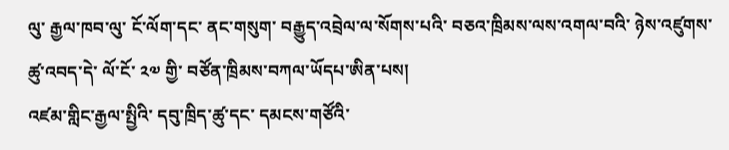ལུ་ རྒྱལ་ཁབ་ལུ་ ངོ་ལོག་དང་ ནང་གསུག་ བརྒྱུད་འབྲེལ་ལ་སོགས་པའི་ བཅའ་ཁྲིམས་ལས་འགལ་བའི་ ཉེས་འཛུགས་ཚུ་འབད་དེ་ ལོ་ངོ་ ༢༧ གྱི་ བཙོན་ཁྲིམས་བཀལ་ཡོདཔ་ཨིན་པས།
འཛམ་གླིང་རྒྱལ་སྤྱིའི་ དབུ་ཁྲིད་ཚུ་དང་ དམངས་གཙོའི་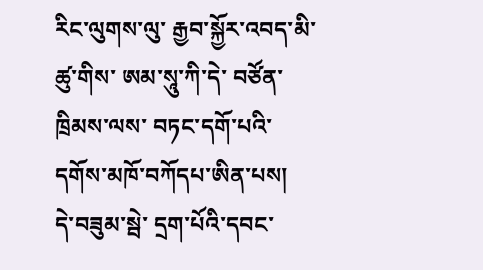རིང་ལུགས་ལུ་ རྒྱབ་སྐྱོར་འབད་མི་ཚུ་གིས་ ཨམ་སཱུ་ཀི་དེ་ བཙོན་ཁྲིམས་ལས་ བཏང་དགོ་པའི་ དགོས་མཁོ་བཀོདཔ་ཨིན་པས།
དེ་བཟུམ་སྦེ་ དྲག་པོའི་དབང་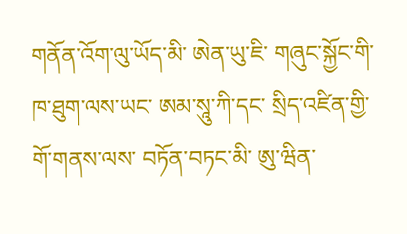གནོན་འོག་ལུ་ཡོད་མི་ ཨེན་ཡུ་ཇི་ གཞུང་སྐྱོང་གི་ ཁ་ཐུག་ལས་ཡང་ ཨམ་སཱུ་ཀི་དང་ སྲིད་འཛིན་གྱི་ གོ་གནས་ལས་ བཏོན་བཏང་མི་ ཨུ་ཝིན་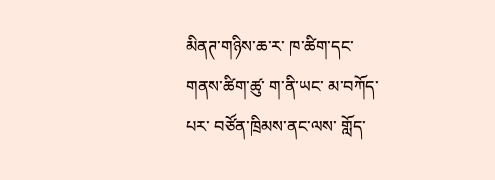མིནཊ་གཉིས་ཆ་ར་ ཁ་ཚིག་དང་ གནས་ཚིག་ཚུ་ ག་ནི་ཡང་ མ་བཀོད་པར་ བཙོན་ཁྲིམས་ནང་ལས་ གློད་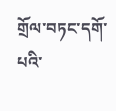གྲོལ་བཏང་དགོ་པའི་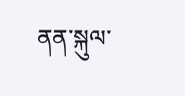ནན་སྐུལ་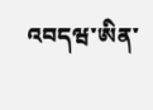འབདཝ་ཨིན་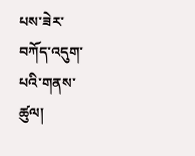པས་ཟེར་ བཀོད་འདུག་པའི་གནས་ཚུལ།